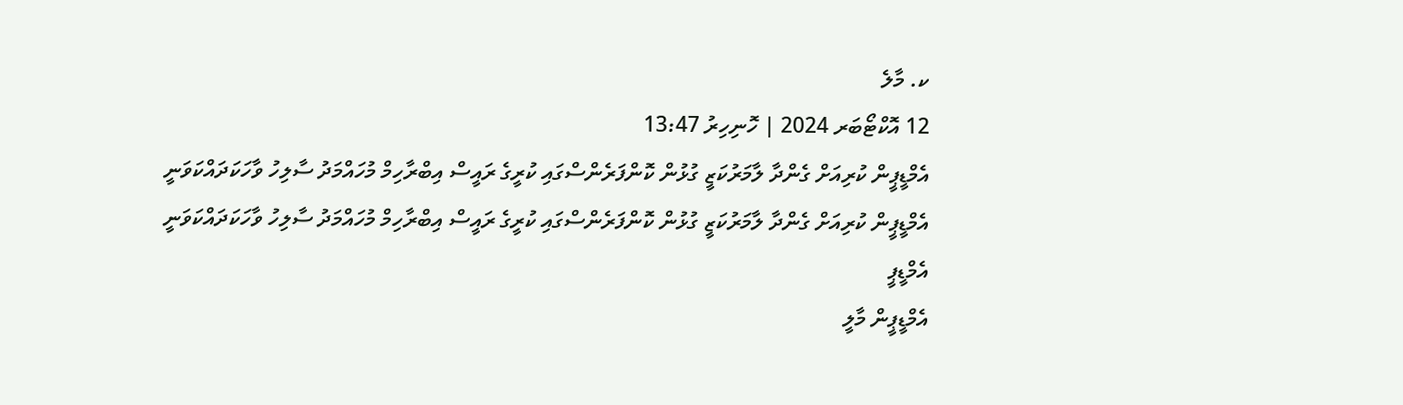ކ. މާލެ
12 އޮކްޓޯބަރ 2024 | ހޮނިހިރު 13:47
އެމްޑީޕީން ކުރިއަށް ގެންދާ ލާމަރުކަޒީ ގުޅުން ކޮންފަރެންސްގައި ކުރީގެ ރައީސް އިބްރާހިމް މުހައްމަދު ސާލިހު ވާހަކަދައްކަވަނީ
އެމްޑީޕީން ކުރިއަށް ގެންދާ ލާމަރުކަޒީ ގުޅުން ކޮންފަރެންސްގައި ކުރީގެ ރައީސް އިބްރާހިމް މުހައްމަދު ސާލިހު ވާހަކަދައްކަވަނީ
އެމްޑީޕީ
އެމްޑީޕީން މާލީ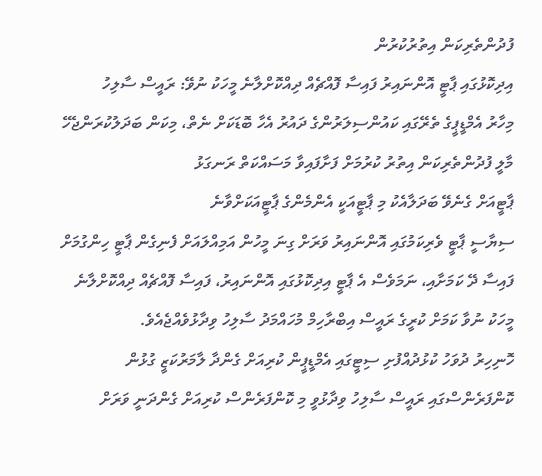ފުދުންތެރިކަން އިތުރުކުރުން
އިދިކޮޅުގައި ޕާޓީ އޮންނައިރު ފައިސާ ފޮއްޗެއް ދިއްކޮށްލާނެ މީހަކު ނުވޭ: ރައީސް ސާލިހު
މިހާރު އެމްޑީޕީގެ ތެރޭގައި ކައުންސިލަރުންގެ ދައުރު އެހާ ބޮޑަކަށް ނެތް، މިކަން ބަދަލުކުރަންޖެހޭ
މާލީ ފުދުންތެރިކަން އިތުރު ކުރުމަށް ފަށާފައިވާ މަސައްކަތް ރަނގަޅު
ޕާޓީއަށް ގެނެވޭ ބަދަލާއެކު މި ޕާޓީއަކީ އެންމެންގެ ޕާޓީއަކަށްވާނެ
ސިޔާސީ ޕާޓީ ވެރިކަމުގައި އޮންނައިރު ވަރަށް ގިނަ މީހުން އަމިއްލައަށް ފެނިގެން ޕާޓީ ހިންގުމަށް ފައިސާ ދޭ ކަމަށާއި، ނަމަވެސް އެ ޕާޓީ އިދިކޮޅުގައި އޮންނައިރު، ފައިސާ ފޮއްޗެއް ދިއްކޮށްލާނެ މީހަކު ނުވާ ކަމަށް ކުރީގެ ރައީސް އިބްރާހިމް މުހައްމަދު ސާލިހު ވިދާޅުވެއްޖެއެވެ.
ހޮނިހިރު ދުވަހު ކުޅުދުއްފުށި ސިޓީގައި އެމްޑީޕީން ކުރިއަށް ގެންދާ ލާމަރުކަޒީ ގުޅުން ކޮންފަރެންސްގައި ރައީސް ސާލިހު ވިދާޅުވީ މި ކޮންފަރެންސް ކުރިއަށް ގެންދަނީ ވަރަށް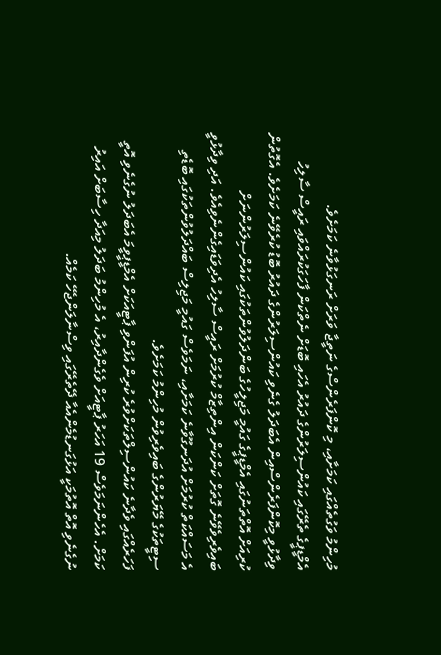މުހިންމު ވަގުތެއްގައި ކަމަށާއި، މި ކޮންފަރެންސްގެ ނަތީޖާ ވަރަށް ރަނގަޅުވާނެ ކަމަށެވެ.
އެމްޑީޕީގެ ތެރޭގައި ކައުންސިލަރުންގެ ދައުރު އެހައި ބޮޑަށް ނެތްކަން ފާހަގަކުރައްވައި ރައީސް ސާލިހު ވިދާޅުވީ މިކޮންފަރެންސްއިން އެބަދަލު ގެނެވި ކައުންސިލަރުންގެ ދައުރު ބޮޑު ކުރެވޭނެ ކަމަށެވެ. އެގޮތުން ކުރިއަށް އޮތްތަނުގައި އެމްޑީޕީގެ ގައުމީ މަޖިލީހުގެ ބަންދަލުވުންތަކުގައި ކައުންސިލަރުންނަށް ބައިވެރިވެވޭނެ ގޮތަށް ކަންކަން އިންތިޒާމް ކުރުމަށް ރައީސް ސާލިހު އެދިވަޑައިގެންނެވިއެވެ. އަދި ވިދާޅުވީ އެ މަސައްކަތް ކުރުމަށް އުދަނގޫވާނެ ކަމަށާއި، ނަމަވެސް ގައުމީ މަޖިލިސް ބައްދަލުވުންތަކުގައި ބޮޑެތި ސިޓީތަކުގެ މޭޔަރުންގެ ބައިވެރިވުން މުހިންމު ކަމަށެވެ.
ފަހަރެއްގައި ވެދާނެ ކައުންސިލްތަކަށްވުރެ ކުރިން އުފަންވި ޕާޓީއަކަށް އެމްޑީޕީވީމަ އެބަދަލު ނުގެނެވި އޮތީ ކަމަށް. އެހެންނަމަވެސް 19 އަހަރު ޕާޓީއަށް ވެގެންދާއިރު، އެ މުހިންމު ބަދަލު މިއަދާ ހިސާބަށް އައިރު ނުގެނެވި އޮތް އޮތުމަކީ އަޅުގަނޑުމެންއެއާ ދޭތެރޭގައި ވިސްނާލަންޖެހޭ ކަމެއް.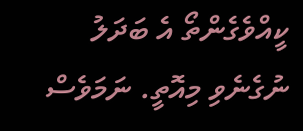ކީއްވެގެންތޯ އެ ބަދަލު ނުގެނެވި މިއޮތީ. ނަމަވެސް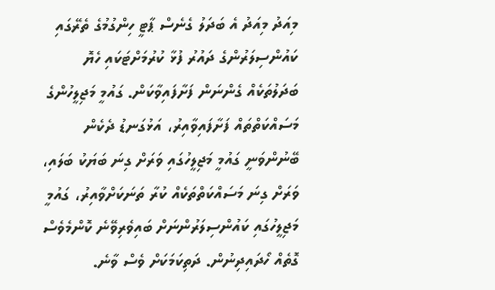މިއަދު މިއަދު އެ ބަދަލު ގެނެސް ޕާޓީ ހިންގުމުގެ ތެރޭގައި ކައުންސިލަރުންގެ ދައުރު ފުޅާ ކުރުމަށްޓަކައި ހެޔޮ ބަދަލުތަކެއް ގެންނަން ފަށާފައިވާކަން. ގައުމީ މަޖިލީހުންގެ މަސައްކަތްތައް ފަށާފައިވާއިރު، އަޅުގަނޑު ދެކެން ބޭނުންވަނީ ގައުމީ މަޖިލީހުގައި ވަރަށް ގިނަ ބަޔަކު ބަލައި، ވަރަށް ގިނަ މަސައްކަތްތަކެއް ކުރާ ތަނަކަށްވާއިރު، ގައުމީ މަޖިލީހުގައި ކައުންސިލަރުންނަށް ބައިވެރިވޭނެ ކޮންމެވެސް ގޮތެއް ހޯދައިދިނުން. ދަތިކަމަކަށް ވެސް ވާނެ.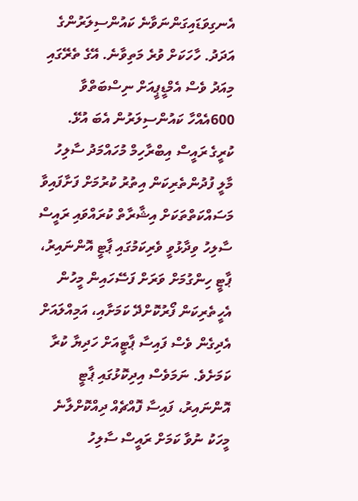އެނގިވަޑައިގަންނަވާނެ ކައުންސިލަރުންގެ އަދަދު. ހާހަކަށް ވުރެ މަތިވާނެ. އޭގެ ތެރޭގައި މިއަދު ވެސް އެމްޑީޕީއަށް ނިސްބަތްވާ 600އެއްހާ ކައުންސިލަރުން އެބަ އުޅޭ.
ކުރީގެ ރައީސް އިބްރާހިމް މުހައްމަދު ސާލިހު
މާލީ ފުދުންތެރިކަން އިތުރު ކުރުމަށް ފަށާފައިވާ މަސައްކަތްތަކަށް އިޝާރާތް ކުރައްވައި ރައީސް ސާލިހު ވިދާޅުވީ ވެރިކަމުގައި ޕާޓީ އޮންނައިރު، ޕާޓީ ހިންގުމަށް ވަރަށް ފަސޭހައިން މީހުން އެހީތެރިކަން ފޯރުކޮށްދޭ ކަމަށާއި، އަމިއްލައަށް އެދިގެން ވެސް ފައިސާ ޕާޓީއަށް ހަދިޔާ ކުރާ ކަމަށެވެ. ނަމަވެސް އިދިކޮޅުގައި ޕާޓީ އޮންނައިރު، ފައިސާ ފޮއްޗެއް ދިއްކޮށްލާނެ މީހަކު ނުވާ ކަމަށް ރައީސް ސާލިހު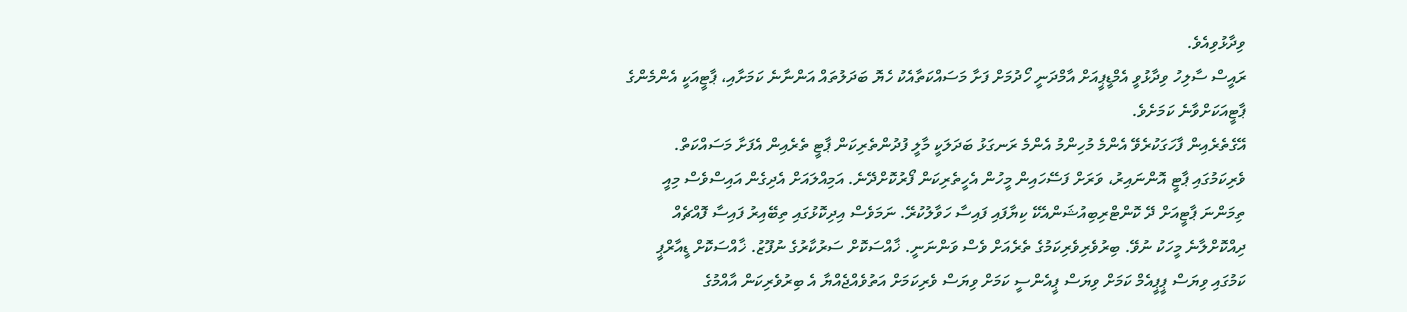ވިދާޅުވިއެވެ.
ރައީސް ސާލިހު ވިދާޅުވީ އެމްޑީޕީއަށް އާމްދަނީ ހޯދުމަށް ފަށާ މަސައްކަތާއެކު ހެޔޮ ބަދަލުތައް އަންނާނެ ކަމަށާއި، ޕާޓީއަކީ އެންމެންގެ ޕާޓީއަކަށްވާނެ ކަމަށެވެ.
އޭގެތެރެއިން ފާހަގަކުރެވޭ އެންމެ މުހިންމު އެންމެ ރަނގަޅު ބަދަލަކީ މާލީ ފުދުންތެރިކަން ޕާޓީ ތެރެއިން އެފަށާ މަސައްކަތް. ވެރިކަމުގައި ޕާޓީ އޮންނައިރު، ވަރަށް ފަސޭހައިން މީހުން އެހީތެރިކަން ފޯރުކޮށްދޭނެ. އަމިއްލައަށް އެދިގެން އައިސްވެސް މިއީ ތިމަންނަ ޕާޓީއަށް ދޭ ކޮންޓްރިބިއުޝަންއެކޭ ކިޔާފައި ފައިސާ ހަވާލުކުރޭ. ނަމަވެސް އިދިކޮޅުގައި ތިބޭއިރު ފައިސާ ފޮއްޗެއް ދިއްކޮށްލާނެ މީހަކު ނުވޭ. ބިރުވެރިވެރިކަމުގެ ތެރެއަށް ވެސް ވަންނަނީ. ޚާއްސަކޮށް ސަރުކާރުގެ ނުފޫޒު. ޚާއްސަކޮށް ޑީއާރްޕީ ކަމުގައި ވިޔަސް ޕީޕީއެމް ކަމަށް ވިޔަސް ޕީއެންސީ ކަމަށް ވިޔަސް ވެރިކަމަށް އަތުވެއްޖެއްޔާ އެ ބިރުވެރިކަން އާއްމުގެ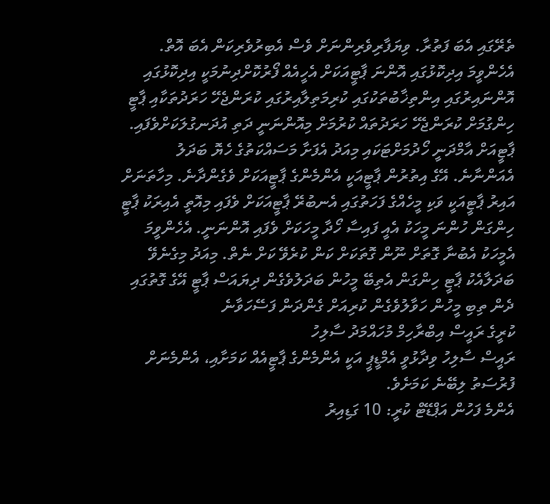ތެރޭގައި އެބަ ފަތުރާ. ވިޔަފާރިވެރިންނަށް ވެސް އެބިރުވެރިކަން އެބަ އޮތް. އެހެންވީމަ އިދިކޮޅުގައި އޮންނަ ޕާޓީއަކަށް އެހީއެއް ފޯރުކޮށްދިނުމަކީ އިދިކޮޅުގައި އޮންނައިރުގައި އިންތިޚާބުތަކުގައި ކުރިމަތިލާއިރުގައި ކުރަންޖެހޭ ހަރަދުތަކާއި ޕާޓީ ހިންގުމަށް ކުރަންޖެހޭ ހަރަދުތައް ކުރުމަށް މިއޮންނަނީ ދަތި އުދަނގުލަކަށްވެފައި. ޕާޓީއަށް އާމްދަނީ ހޯދުމަށްޓަކައި މިއަދު އެފަށާ މަސައްކަތުގެ ހެޔޮ ބަދަލު އެއަންނާނެ. އޭގެ އިތުރުން ޕާޓީއަކީ އެންމެންގެ ޕާޓީއަކަށް ވެގެންދާނެ. މިހާތަނަށް އައިރު ޕާޓީއަކީ ވަކި މީހެއްގެ ފަހަތުގައި އެނބުރޭ ޕާޓީއަކަށް ވެފައި މިއޮތީ އެއިރަކު ޕާޓީ ހިންގަން ހުންނަ މީހަކު އެއީ ފައިސާ ހޯދާ މީހަކަށް ވެފައި އޮންނަނީ. އެހެންވީމަ އެމީހަކު އެބުނާ ގޮތަށް ނޫން ގޮތަކަށް ކަން ކުރެވޭ ކަށް ނެތް. މިއަދު މިގެނެވޭ ބަދަލާއެކު ޕާޓީ ހިންގަން އެތިބޭ މީހުން ބަދަލުވެގެން ދިޔައަސް ޕާޓީ އޭގެ ގޮތުގައި ދެން ތިބި މީހުން ހަވާލުވެގެން ކުރިއަށް ގެންދަން ފަސޭހަވާނެ
ކުރީގެ ރައީސް އިބްރާހިމް މުހައްމަދު ސާލިހު
ރައީސް ސާލިހު ވިދާޅުވީ އެމްޑީޕީ އަކީ އެންމެންގެ ޕާޓީއެއް ކަމަށާއި، އެންމެނަށް ފުރުސަތު ލިބޭނެ ކަމަށެވެ.
އެންމެ ފަހުން އަޕްޑޭޓް ކުރީ: 10 ގަޑިއިރު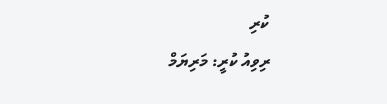ކުރި
ރިވިއު ކުރީ: މަރިޔަމް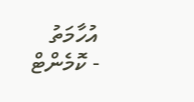އުހާމަތު
- ކޮމެންޓް